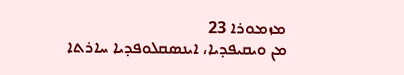ܡܙܡܘܪܐ 23
ܡܢ ܘܝܩܝܦܕܝܐ، ܐܝܢܣܩܠܘܦܕܝܐ ܚܐܪܬܐ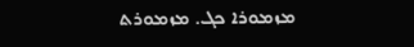ܡܙܡܘܪܐ ܟܓ. ܡܙܡܘܪܬ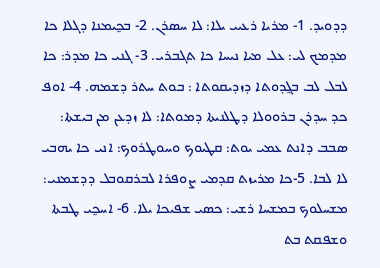ܕܕܘܝܕ. 1- ܡܪܝܐ ܪܥܝܝ ܝܠܐ: ܠܐ ܚܣܪܢ. 2- ܒܟ̰ܝܡܢܐ ܕܓܠܐ ܟܐ ܡܕܡܟ ܠܝ: ܥܠ ܡܝܐ ܢܝܚܐ ܟܐ ܬܓܒܪܝ. 3- ܓܢܝ ܟܐ ܡܕܪ: ܟܐ ܠܒܠ ܠܒ ܒܓ̰ܕܘܬܐ ܕܙܕܝܩܘܬܐ : ܒܘܬ ܚܬܪ ܕܫܡܗ. 4- ܐܘܦ ܟܕ ܚܕܪܢ ܒܪܘܘܠܐ ܕܛܠܢܝܬܐ ܕܡܘܬܐ: ܠܐ ܙܕܥܢ ܡܢ ܒܝܫܬܐ: ܣܒܒ ܕܐܢܬ ܥܡܝ ܝܘܬ: ܩܛܝܘܟ ܘܚܘܛܪܘܟ: ܐܢܝ ܟܐ ܝܗܒܝ ܠܐ ܠܒܐ. 5-ܟܐ ܡܪܝܙܬ ܩܕܡܝ ܨܘܦܪܐ ܠܒܪܩܘܒܠ ܕܕܫܡܢܝ: ܡܫܚܠܘܟ ܒܡܫܚܐ ܪܫܝ: ܟܣܝ ܫܦܝܟܐ ܝܠܐ. 6- ܐܚܟ̰ܝ ܛܒܬܐ ܘܫܦܩܬ ܒܬ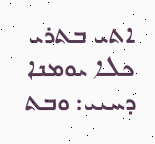ܐܬܝ ܒܬܪܝ ܟܠܐ ܝܘܡܢܐ ܕܚܝܝ: ܘܒܬ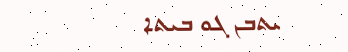ܝܬܒܢ ܓܘ ܒܝܬܐ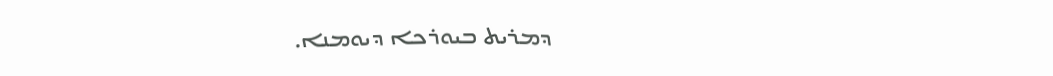ܕܡܪܝܬ ܒܝܘܪܟܐ ܕܝܘܡܢܐ.